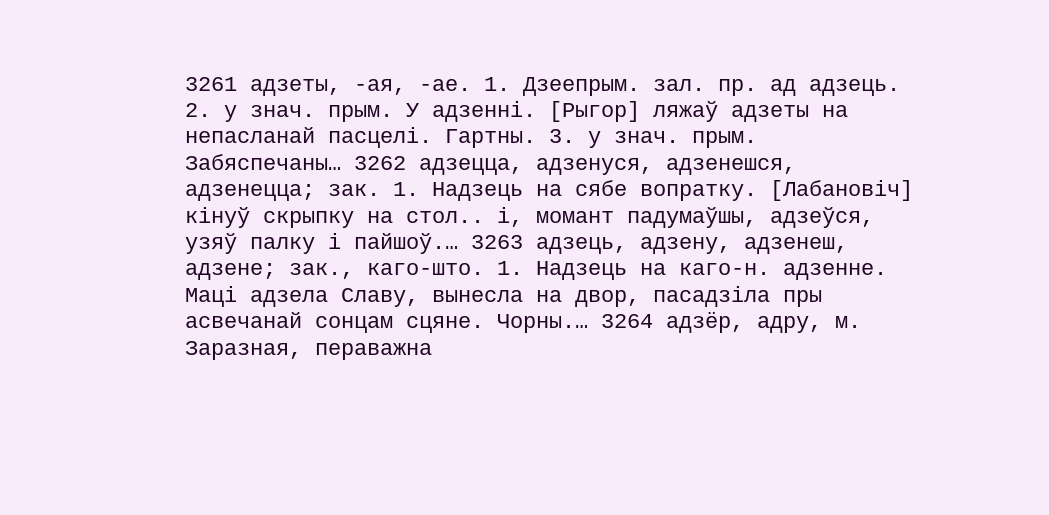3261 адзеты, -ая, -ае. 1. Дзеепрым. зал. пр. ад адзець. 2. у знач. прым. У адзенні. [Рыгор] ляжаў адзеты на непасланай пасцелі. Гартны. 3. у знач. прым. Забяспечаны… 3262 адзецца, адзенуся, адзенешся, адзенецца; зак. 1. Надзець на сябе вопратку. [Лабановіч] кінуў скрыпку на стол.. і, момант падумаўшы, адзеўся, узяў палку і пайшоў.… 3263 адзець, адзену, адзенеш, адзене; зак., каго-што. 1. Надзець на каго-н. адзенне. Маці адзела Славу, вынесла на двор, пасадзіла пры асвечанай сонцам сцяне. Чорны.… 3264 адзёр, адру, м. Заразная, пераважна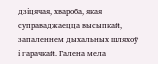дзіцячая, хвароба, якая суправаджаецца высыпкай, запаленнем дыхальных шляхоў і гарачкай. Галена мела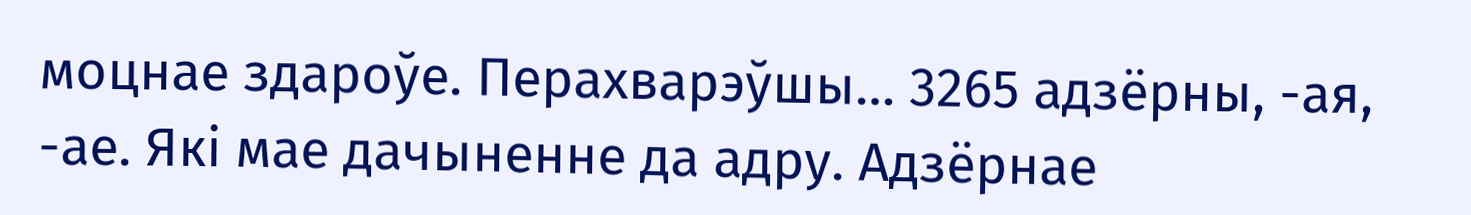моцнае здароўе. Перахварэўшы… 3265 адзёрны, -ая, -ае. Які мае дачыненне да адру. Адзёрнае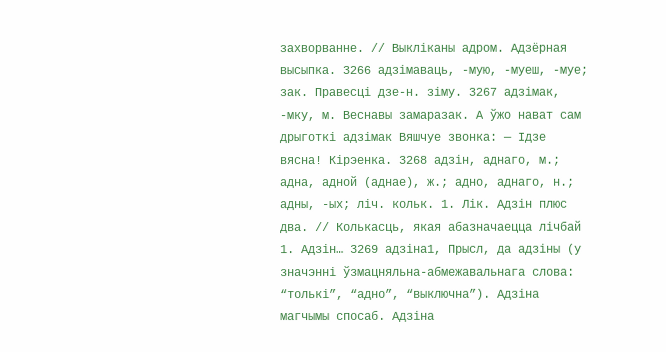захворванне. // Выкліканы адром. Адзёрная высыпка. 3266 адзімаваць, -мую, -муеш, -муе; зак. Правесці дзе-н. зіму. 3267 адзімак, -мку, м. Веснавы замаразак. А ўжо нават сам дрыготкі адзімак Вяшчуе звонка: — Ідзе вясна! Кірэенка. 3268 адзін, аднаго, м.; адна, адной (аднае), ж.; адно, аднаго, н.; адны, -ых; ліч. кольк. 1. Лік. Адзін плюс два. // Колькасць, якая абазначаецца лічбай 1. Адзін… 3269 адзіна1, Прысл, да адзіны (у значэнні ўзмацняльна-абмежавальнага слова: “толькі”, “адно”, “выключна”). Адзіна магчымы спосаб. Адзіна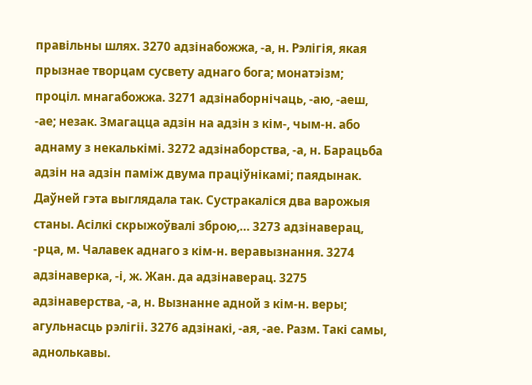правільны шлях. 3270 адзінабожжа, -а, н. Рэлігія, якая прызнае творцам сусвету аднаго бога; монатэізм; проціл. мнагабожжа. 3271 адзінаборнічаць, -аю, -аеш, -ае; незак. Змагацца адзін на адзін з кім-, чым-н. або аднаму з некалькімі. 3272 адзінаборства, -а, н. Барацьба адзін на адзін паміж двума праціўнікамі; паядынак. Даўней гэта выглядала так. Сустракаліся два варожыя станы. Асілкі скрыжоўвалі зброю,… 3273 адзінаверац, -рца, м. Чалавек аднаго з кім-н. веравызнання. 3274 адзінаверка, -і, ж. Жан. да адзінаверац. 3275 адзінаверства, -а, н. Вызнанне адной з кім-н. веры; агульнасць рэлігіі. 3276 адзінакі, -ая, -ае. Разм. Такі самы, аднолькавы.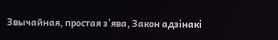Звычайная, простая з'ява, Закон адзінакі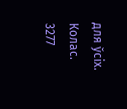для ўсіх. Колас. 3277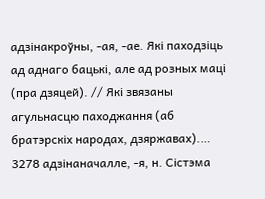адзінакроўны, -ая, -ае. Які паходзіць ад аднаго бацькі, але ад розных маці (пра дзяцей). // Які звязаны агульнасцю паходжання (аб братэрскіх народах, дзяржавах).… 3278 адзінаначалле, -я, н. Сістэма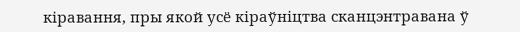кіравання, пры якой усё кіраўніцтва сканцэнтравана ў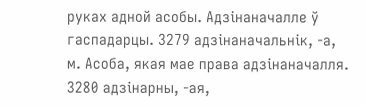руках адной асобы. Адзінаначалле ў гаспадарцы. 3279 адзінаначальнік, -а, м. Асоба, якая мае права адзінаначалля. 3280 адзінарны, -ая,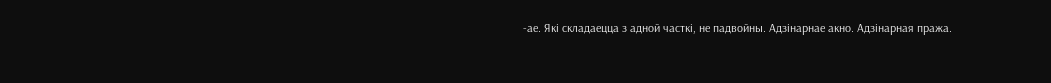-ае. Які складаецца з адной часткі, не падвойны. Адзінарнае акно. Адзінарная пража.